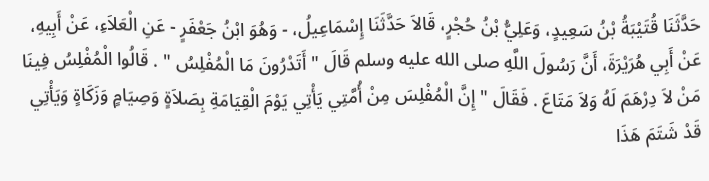حَدَّثَنَا قُتَيْبَةُ بْنُ سَعِيدٍ، وَعَلِيُّ بْنُ حُجْرٍ، قَالاَ حَدَّثَنَا إِسْمَاعِيلُ، - وَهُوَ ابْنُ جَعْفَرٍ - عَنِ الْعَلاَءِ، عَنْ أَبِيهِ، عَنْ أَبِي هُرَيْرَةَ، أَنَّ رَسُولَ اللَّهِ صلى الله عليه وسلم قَالَ " أَتَدْرُونَ مَا الْمُفْلِسُ " . قَالُوا الْمُفْلِسُ فِينَا مَنْ لاَ دِرْهَمَ لَهُ وَلاَ مَتَاعَ . فَقَالَ " إِنَّ الْمُفْلِسَ مِنْ أُمَّتِي يَأْتِي يَوْمَ الْقِيَامَةِ بِصَلاَةٍ وَصِيَامٍ وَزَكَاةٍ وَيَأْتِي قَدْ شَتَمَ هَذَا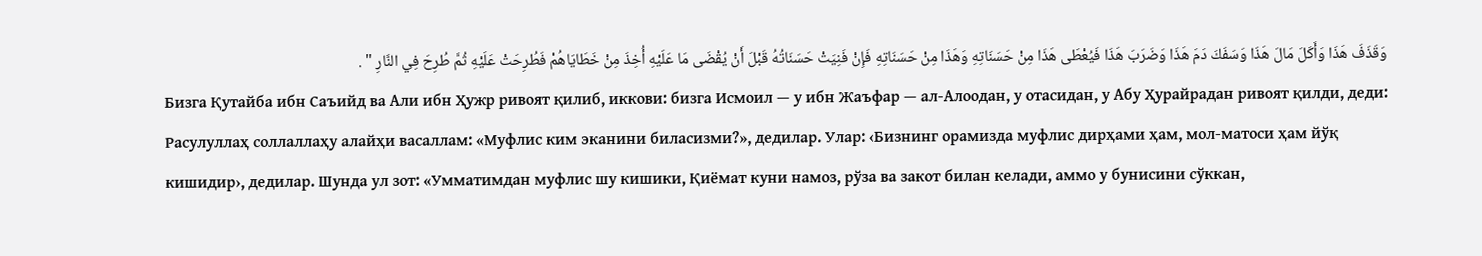وَقَذَفَ هَذَا وَأَكَلَ مَالَ هَذَا وَسَفَكَ دَمَ هَذَا وَضَرَبَ هَذَا فَيُعْطَى هَذَا مِنْ حَسَنَاتِهِ وَهَذَا مِنْ حَسَنَاتِهِ فَإِنْ فَنِيَتْ حَسَنَاتُهُ قَبْلَ أَنْ يُقْضَى مَا عَلَيْهِ أُخِذَ مِنْ خَطَايَاهُمْ فَطُرِحَتْ عَلَيْهِ ثُمَّ طُرِحَ فِي النَّارِ " .
Бизга Қутайба ибн Саъийд ва Али ибн Ҳужр ривоят қилиб, иккови: бизга Исмоил — у ибн Жаъфар — ал-Алоодан, у отасидан, у Абу Ҳурайрадан ривоят қилди, деди: Расулуллаҳ соллаллаҳу алайҳи васаллам: «Муфлис ким эканини биласизми?», дедилар. Улар: ‹Бизнинг орамизда муфлис дирҳами ҳам, мол-матоси ҳам йўқ кишидир›, дедилар. Шунда ул зот: «Умматимдан муфлис шу кишики, Қиёмат куни намоз, рўза ва закот билан келади, аммо у бунисини сўккан,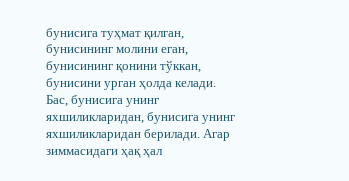бунисига туҳмат қилган, бунисининг молини еган, бунисининг қонини тўккан, бунисини урган ҳолда келади. Бас, бунисига унинг яхшиликларидан, бунисига унинг яхшиликларидан берилади. Агар зиммасидаги ҳақ ҳал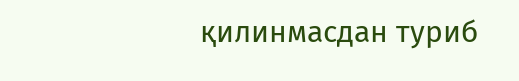қилинмасдан туриб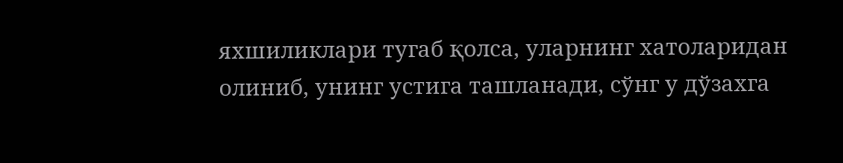яхшиликлари тугаб қолса, уларнинг хатоларидан олиниб, унинг устига ташланади, сўнг у дўзахга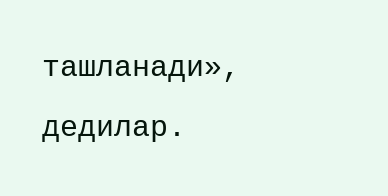ташланади», дедилар.